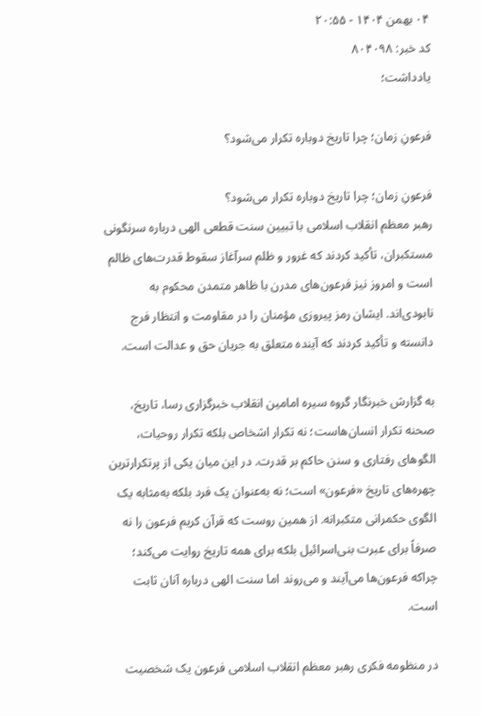۰۴ بهمن ۱۴۰۴ - ۲۰:۵۵
کد خبر: ۸۰۴۰۹۸
یادداشت؛

فرعونِ زمان؛ چرا تاریخ دوباره تکرار می‌شود؟

فرعونِ زمان؛ چرا تاریخ دوباره تکرار می‌شود؟
رهبر معظم انقلاب اسلامی با تبیین سنت قطعی الهی درباره سرنگونی مستکبران، تأکید کردند که غرور و ظلم سرآغاز سقوط قدرت‌های ظالم است و امروز نیز فرعون‌های مدرن با ظاهر متمدن محکوم به نابودی‌اند. ایشان رمز پیروزی مؤمنان را در مقاومت و انتظار فرج دانسته و تأکید کردند که آینده متعلق به جریان حق و عدالت است.

به گزارش خبرنگار گروه سیره امامین انقلاب خبرگزاری رسا، تاریخ، صحنه تکرار انسان‌هاست؛ نه تکرار اشخاص بلکه تکرار روحیات، الگوهای رفتاری و سنن حاکم بر قدرت. در این میان یکی از پرتکرارترین چهره‌های تاریخ «فرعون» است؛ نه به‌عنوان یک فرد بلکه به‌مثابه یک الگوی حکمرانی متکبرانه. از همین روست که قرآن کریم فرعون را نه صرفاً برای عبرت بنی‌اسرائیل بلکه برای همه تاریخ روایت می‌کند؛ چراکه فرعون‌ها می‌آیند و می‌روند اما سنت الهی درباره آنان ثابت است.

در منظومه فکری رهبر معظم انقلاب اسلامی فرعون یک شخصیت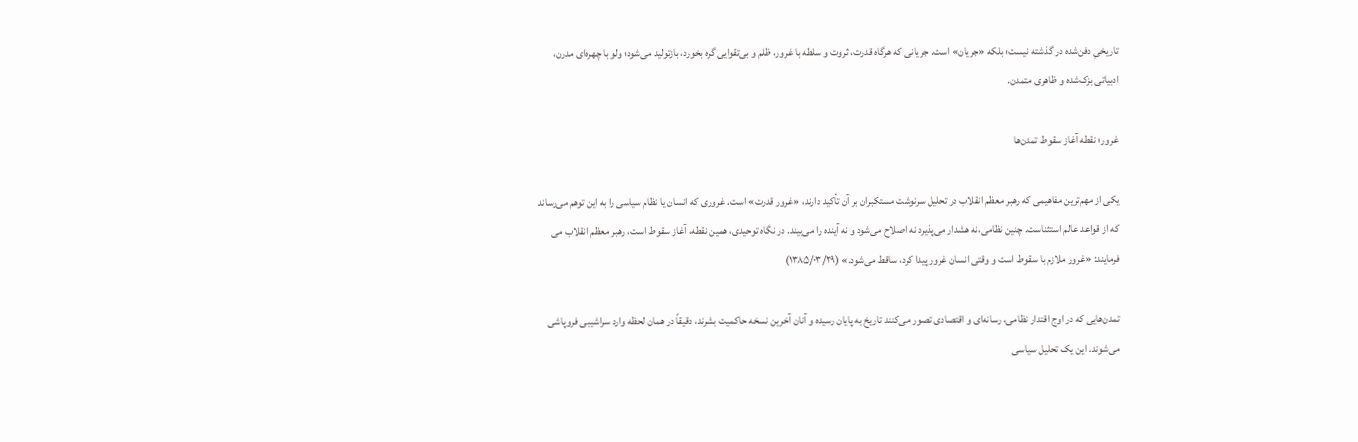تاریخیِ دفن‌شده در گذشته نیست؛ بلکه «جریان» است. جریانی که هرگاه قدرت، ثروت و سلطه با غرور، ظلم و بی‌تقوایی گره بخورد، بازتولید می‌شود؛ ولو با چهره‌ای مدرن، ادبیاتی بزک‌شده و ظاهری متمدن.

غرور؛ نقطه آغاز سقوط تمدن‌ها

یکی از مهم‌ترین مفاهیمی که رهبر معظم انقلاب در تحلیل سرنوشت مستکبران بر آن تأکید دارند، «غرور قدرت» است. غروری که انسان یا نظام سیاسی را به این توهم می‌رساند که از قواعد عالم استثناست. چنین نظامی،نه هشدار می‌پذیرد نه اصلاح می‌شود و نه آینده را می‌بیند. در نگاه توحیدی، همین نقطه، آغاز سقوط است، رهبر معظم انقلاب می فرمایند: «غرور ملازم با سقوط است و وقتی انسان غرور پیدا کرد، ساقط می‌شود.» (۱۳۸۵/۰۳/۲۹)

تمدن‌هایی که در اوج اقتدار نظامی، رسانه‌ای و اقتصادی تصور می‌کنند تاریخ به پایان رسیده و آنان آخرین نسخه حاکمیت بشرند، دقیقاً در همان لحظه وارد سراشیبی فروپاشی می‌شوند. این یک تحلیل سیاسی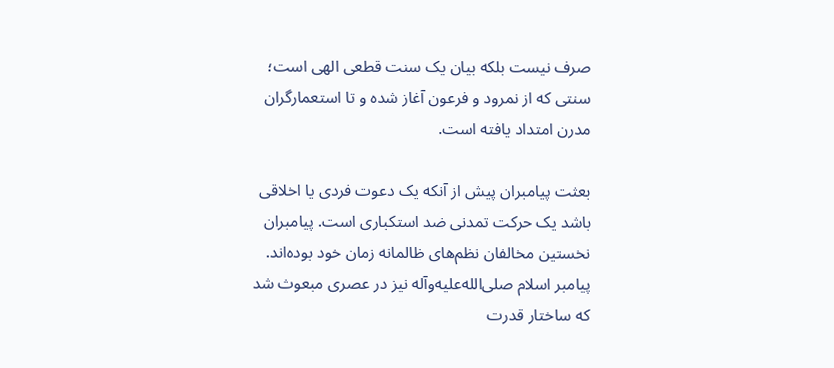صرف نیست بلکه بیان یک سنت قطعی الهی است؛ سنتی که از نمرود و فرعون آغاز شده و تا استعمارگران مدرن امتداد یافته است.

بعثت پیامبران پیش از آنکه یک دعوت فردی یا اخلاقی باشد یک حرکت تمدنی ضد استکباری است. پیامبران نخستین مخالفان نظم‌های ظالمانه زمان خود بوده‌اند. پیامبر اسلام صلی‌الله‌علیه‌وآله نیز در عصری مبعوث شد که ساختار قدرت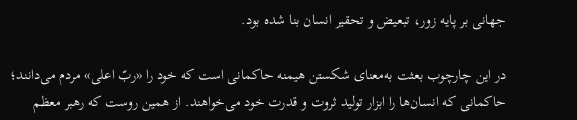جهانی بر پایه زور، تبعیض و تحقیر انسان بنا شده بود.

در این چارچوب بعثت به‌معنای شکستن هیمنه حاکمانی است که خود را «ربّ اعلی» مردم می‌دانند؛ حاکمانی که انسان‌ها را ابزار تولید ثروت و قدرت خود می‌خواهند. از همین روست که رهبر معظم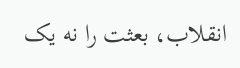انقلاب، بعثت را نه یک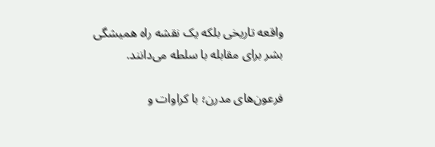واقعه تاریخی بلکه یک نقشه راه همیشگی بشر برای مقابله با سلطه می‌دانند.

فرعون‌های مدرن؛ با کراوات و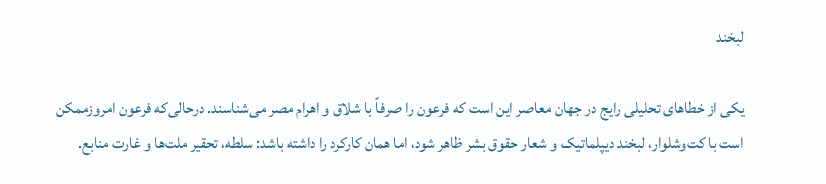لبخند

یکی از خطاهای تحلیلی رایج در جهان معاصر این است که فرعون را صرفاً با شلاق و اهرام مصر می‌شناسند. درحالی‌که فرعون امروزممکن است با کت‌وشلوار، لبخند دیپلماتیک و شعار حقوق بشر ظاهر شود، اما همان کارکرد را داشته باشد: سلطه، تحقیر ملت‌ها و غارت منابع.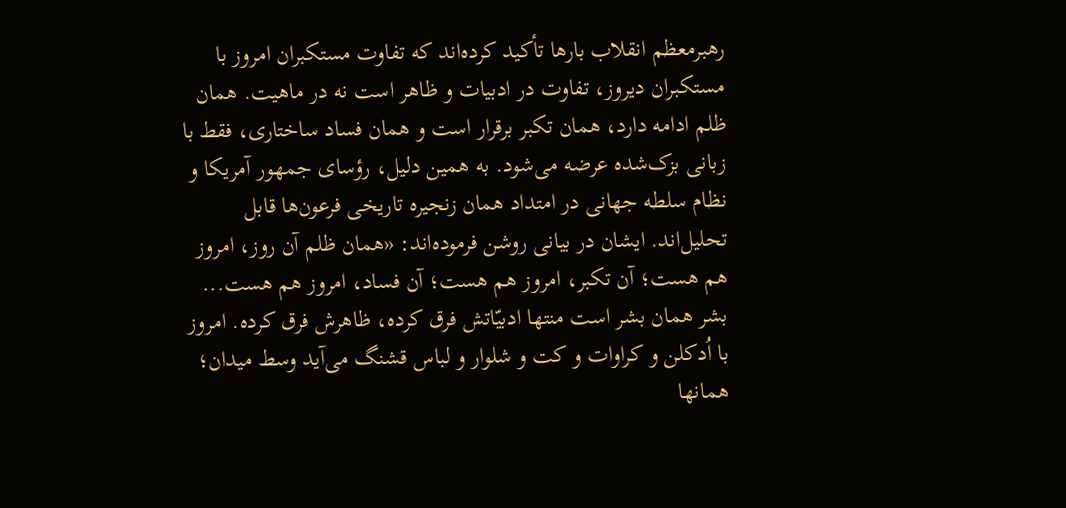رهبرمعظم انقلاب بارها تأکید کرده‌اند که تفاوت مستکبران امروز با مستکبران دیروز، تفاوت در ادبیات و ظاهر است نه در ماهیت. همان ظلم ادامه دارد، همان تکبر برقرار است و همان فساد ساختاری، فقط با زبانی بزک‌شده عرضه می‌شود. به همین دلیل، رؤسای جمهور آمریکا و نظام سلطه جهانی در امتداد همان زنجیره تاریخی فرعون‌ها قابل تحلیل‌اند. ایشان در بیانی روشن فرموده‌اند: «همان ظلم آن روز، امروز هم هست؛ آن تکبر، امروز هم هست؛ آن فساد، امروز هم هست... بشر همان بشر است منتها ادبیّاتش فرق کرده، ظاهرش فرق کرده. امروز با اُدکلن و کراوات و کت و شلوار و لباس قشنگ می‌آید وسط میدان؛ همانها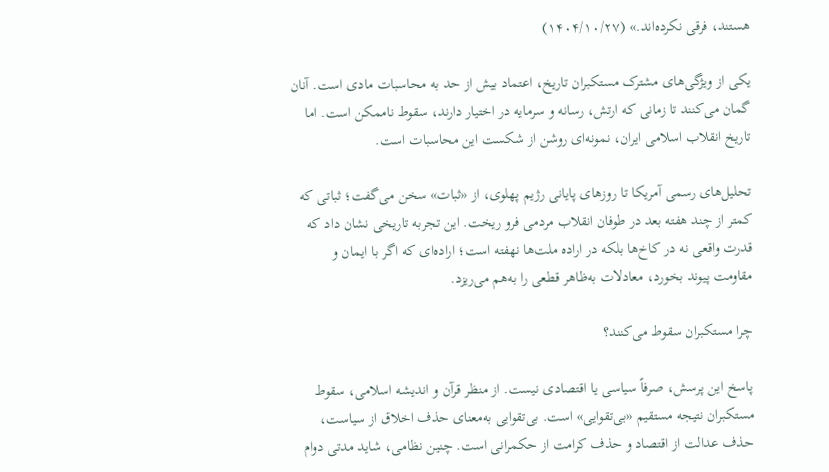هستند، فرقی نکرده‌اند.» (۱۴۰۴/۱۰/۲۷)

یکی از ویژگی‌های مشترک مستکبران تاریخ، اعتماد بیش از حد به محاسبات مادی است. آنان گمان می‌کنند تا زمانی که ارتش، رسانه و سرمایه در اختیار دارند، سقوط ناممکن است. اما تاریخ انقلاب اسلامی ایران، نمونه‌ای روشن از شکست این محاسبات است.

تحلیل‌های رسمی آمریکا تا روزهای پایانی رژیم پهلوی، از «ثبات» سخن می‌گفت؛ ثباتی که کمتر از چند هفته بعد در طوفان انقلاب مردمی فرو ریخت. این تجربه تاریخی نشان داد که قدرت واقعی نه در کاخ‌ها بلکه در اراده ملت‌ها نهفته است؛ اراده‌ای که اگر با ایمان و مقاومت پیوند بخورد، معادلات به‌ظاهر قطعی را به‌هم می‌ریزد.

چرا مستکبران سقوط می‌کنند؟

پاسخ این پرسش، صرفاً سیاسی یا اقتصادی نیست. از منظر قرآن و اندیشه اسلامی، سقوط مستکبران نتیجه مستقیم «بی‌تقوایی» است. بی‌تقوایی به‌معنای حذف اخلاق از سیاست، حذف عدالت از اقتصاد و حذف کرامت از حکمرانی است. چنین نظامی، شاید مدتی دوام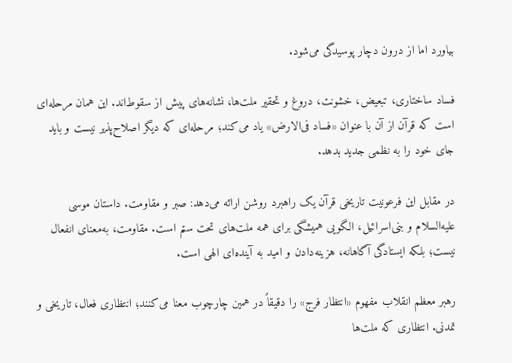بیاورد اما از درون دچار پوسیدگی می‌شود.

فساد ساختاری، تبعیض، خشونت، دروغ و تحقیر ملت‌ها، نشانه‌های پیش از سقوط‌اند. این همان مرحله‌ای است که قرآن از آن با عنوان «فساد فی‌الارض» یاد می‌کند؛ مرحله‌ای که دیگر اصلاح‌پذیر نیست و باید جای خود را به نظمی جدید بدهد.

در مقابل این فرعونیت تاریخی قرآن یک راهبرد روشن ارائه می‌دهد: صبر و مقاومت. داستان موسی علیه‌السلام و بنی‌اسرائیل، الگویی همیشگی برای همه ملت‌های تحت ستم است. مقاومت، به‌معنای انفعال نیست؛ بلکه ایستادگی آگاهانه، هزینه‌دادن و امید به آینده‌ای الهی است.

رهبر معظم انقلاب مفهوم «انتظار فرج» را دقیقاً در همین چارچوب معنا می‌کنند؛ انتظاری فعال، تاریخی و تمدنی. انتظاری که ملت‌ها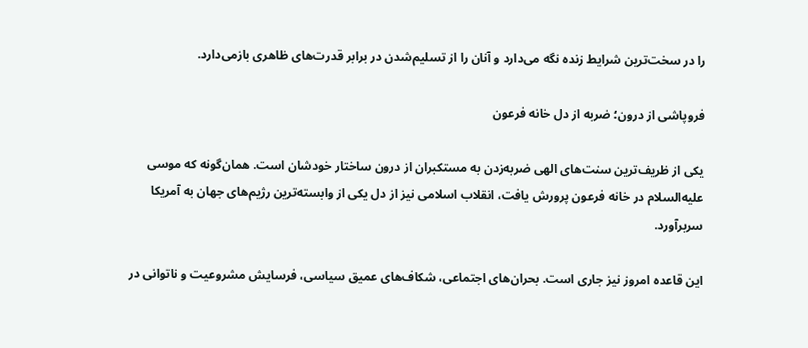را در سخت‌ترین شرایط زنده نگه می‌دارد و آنان را از تسلیم‌شدن در برابر قدرت‌های ظاهری بازمی‌دارد.

فروپاشی از درون؛ ضربه از دل خانه فرعون

یکی از ظریف‌ترین سنت‌های الهی ضربه‌زدن به مستکبران از درون ساختار خودشان است. همان‌گونه که موسی علیه‌السلام در خانه فرعون پرورش یافت، انقلاب اسلامی نیز از دل یکی از وابسته‌ترین رژیم‌های جهان به آمریکا سربرآورد.

این قاعده امروز نیز جاری است. بحران‌های اجتماعی، شکاف‌های عمیق سیاسی، فرسایش مشروعیت و ناتوانی در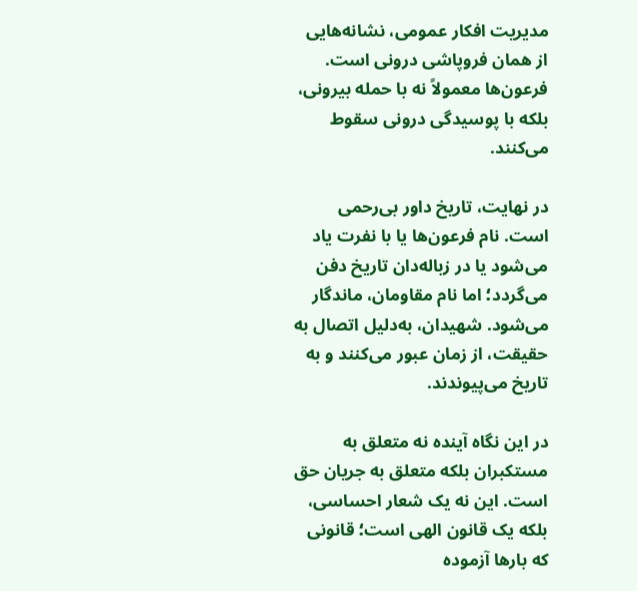مدیریت افکار عمومی، نشانه‌هایی از همان فروپاشی درونی است. فرعون‌ها معمولاً نه با حمله بیرونی، بلکه با پوسیدگی درونی سقوط می‌کنند.

در نهایت، تاریخ داور بی‌رحمی است. نام فرعون‌ها یا با نفرت یاد می‌شود یا در زباله‌دان تاریخ دفن می‌گردد؛ اما نام مقاومان، ماندگار می‌شود. شهیدان، به‌دلیل اتصال به حقیقت، از زمان عبور می‌کنند و به تاریخ می‌پیوندند.

در این نگاه آینده نه متعلق به مستکبران بلکه متعلق به جریان حق است. این نه یک شعار احساسی، بلکه یک قانون الهی است؛ قانونی که بارها آزموده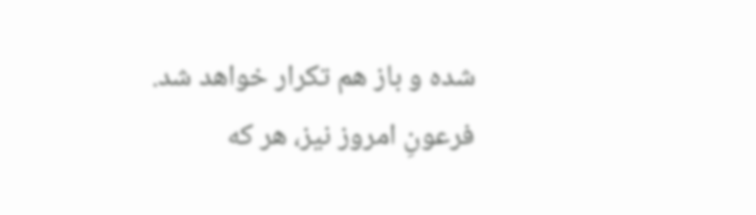شده و باز هم تکرار خواهد شد. فرعونِ امروز نیز، هر که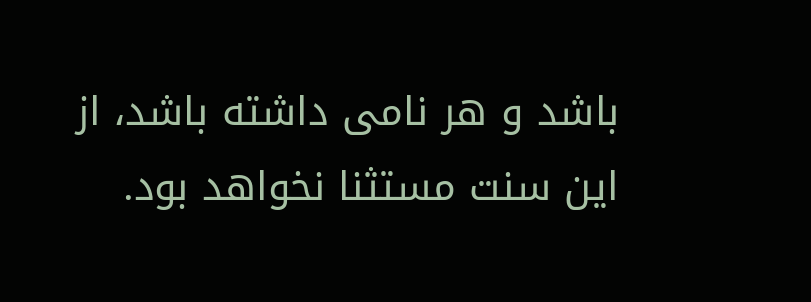باشد و هر نامی داشته باشد، از این سنت مستثنا نخواهد بود.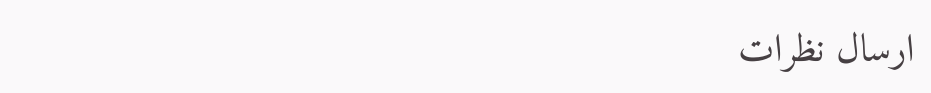ارسال نظرات